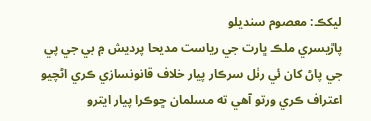ليکڪ: معصوم سنديلو
پاڙيسري ملڪ ڀارت جي رياست مديحا پرديش ۾ بي جي پي جي پاڻ کان ئي رٺل سرڪار پيار خلاف قانونسازي ڪري اڻچيو اعتراف ڪري ورتو آهي ته مسلمان ڇوڪرا پيار ايترو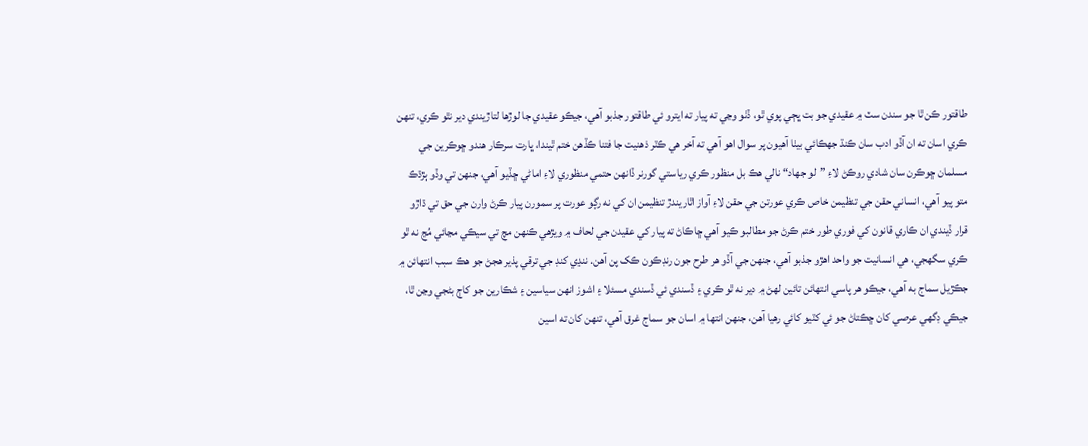طاقتور ڪن ٿا جو سندن سٽ ۾ عقيدي جو بت ڀڄي پوي ٿو، ڏٺو وڃي ته پيار ته ايترو ئي طاقتور جذبو آهي، جيڪو عقيدي جا لوڙها لتاڙيندي دير نٿو ڪري، تنهن ڪري اسان ته ان آڏو ادب سان ڪنڌ جهڪائي بيٺا آهيون پر سوال اهو آهي ته آخر هي ڪٽر ذهنيت جا فتنا ڪڏهن ختم ٿيندا، ڀارت سرڪار هندو ڇوڪرين جي مسلمان ڇوڪرن سان شادي روڪڻ لاءِ ”لو جهاد“ نالي هڪ بل منظور ڪري رياستي گورنر ڏانهن حتمي منظوري لاءِ اماڻي ڇڏيو آهي، جنهن تي وڏو ٻڙڌڪ متو پيو آهي، انساني حقن جي تنظيمن خاص ڪري عورتن جي حقن لاءِ آواز اٿاريندڙ تنظيمن ان کي نه رڳو عورت پر سمورن پيار ڪرڻ وارن جي حق تي ڌاڙو قرار ڏيندي ان ڪاري قانون کي فوري طور ختم ڪرڻ جو مطالبو ڪيو آهي ڇاڪاڻ ته پيار کي عقيدن جي لحاف ۾ ويڙهي ڪنهن مچ تي سيڪي مڃائي مُڃ نه ٿو ڪري سگهجي، هي انسانيت جو واحد اهڙو جذبو آهي، جنهن جي آڏو هر طرح جون رنڊڪون ڪک پن آهن. ننڍي کنڊ جي ترقي پذير هجڻ جو هڪ سبب انتهائن ۾ جڪڙيل سماج به آهي، جيڪو هر پاسي انتهائن تائين لهڻ ۾ دير نه ٿو ڪري ۽ ڏسندي ئي ڏسندي مسئلا ۽ اشوز انهن سياسين ۽ شڪارين جو کاڄ بڻجي وڃن ٿا، جيڪي ڊگهي عرصي کان ڇڪتاڻ جو ئي کٽيو کائي رهيا آهن، جنهن انتها ۾ اسان جو سماج غرق آهي، تنهن کان ته اسين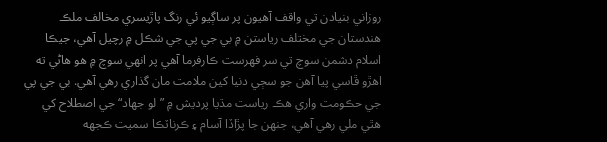روزاني بنيادن تي واقف آهيون پر ساڳيو ئي رنگ پاڙيسري مخالف ملڪ هندستان جي مختلف رياستن ۾ بي جي پي جي شڪل ۾ رچيل آهي، جيڪا اسلام دشمن سوچ تي سر فهرست ڪارفرما آهي پر انهي سوچ ۾ هو هاڻي ته اهڙو ڦاسي پيا آهن جو سڄي دنيا کين ملامت مان گذاري رهي آهي. بي جي پي جي حڪومت واري هڪ رياست مڌيا پرديش ۾ ”لو جهاد“ جي اصطلاح کي هٿي ملي رهي آهي، جنهن جا پڙاڏا آسام ۽ ڪرناٽڪا سميت ڪجهه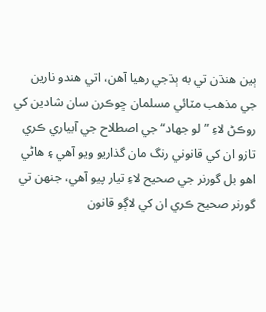ٻين هنڌن تي به ٻڌجي رهيا آهن، اتي هندو نارين جي مذهب مٽائي مسلمان ڇوڪرن سان شادين کي روڪڻ لاءِ ”لو جهاد“ جي اصطلاح جي آبياري ڪري تازو ان کي قانوني رنگ مان گذاريو ويو آهي ۽ هاڻي اهو بل گورنر جي صحيح لاءِ تيار پيو آهي، جنهن تي گورنر صحيح ڪري ان کي لاڳو قانون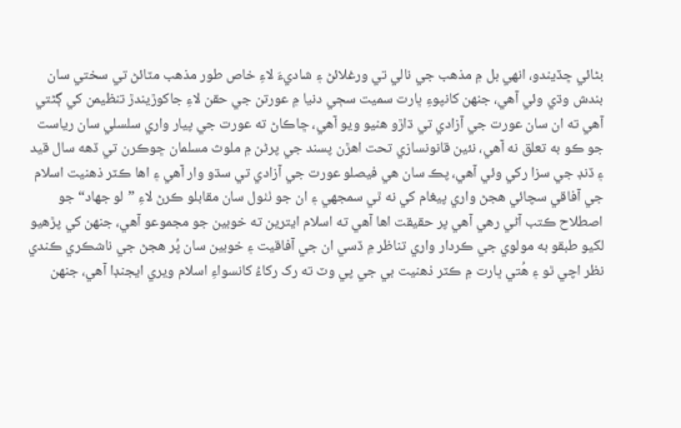بڻائي ڇڏيندو، انهي بل ۾ مذهب جي نالي تي ورغلائڻ ۽ شاديءَ لاءِ خاص طور مذهب مٽائڻ تي سختي سان بندش وڌي وئي آهي، جنهن کانپوءِ ڀارت سميت سڄي دنيا ۾ عورتن جي حقن لاءِ جاکوڙيندڙ تنظيمن کي ڳڻتي آهي ته ان سان عورت جي آزادي تي ڌاڙو هنيو ويو آهي، ڇاڪاڻ ته عورت جي پيار واري سلسلي سان رياست جو ڪو به تعلق نه آهي، نئين قانونسازي تحت اهڙن پسند جي پرڻن ۾ ملوث مسلمان ڇوڪرن تي ڏهه سال قيد ۽ ڏنڊ جي سزا رکي وئي آهي، پڪ سان هي فيصلو عورت جي آزادي تي سڌو وار آهي ۽ اها ڪٽر ذهنيت اسلام جي آفاقي سچائي هجڻ واري پيغام کي نه ٿي سمجهي ۽ ان جو ٺٺول سان مقابلو ڪرڻ لاءِ ”لو جهاد“ جو اصطلاح ڪتب آڻي رهي آهي پر حقيقت اها آهي ته اسلام ايترين ته خوبين جو مجموعو آهي، جنهن کي پڙهيو لکيو طبقو به مولوي جي ڪردار واري تناظر ۾ ڏسي ان جي آفاقيت ۽ خوبين سان پُر هجڻ جي ناشڪري ڪندي نظر اچي ٿو ۽ هُتي ڀارت ۾ ڪٽر ذهنيت بي جي پي وٽ ته رک رکاءُ کانسواءِ اسلام ويري ايجنڊا آهي، جنهن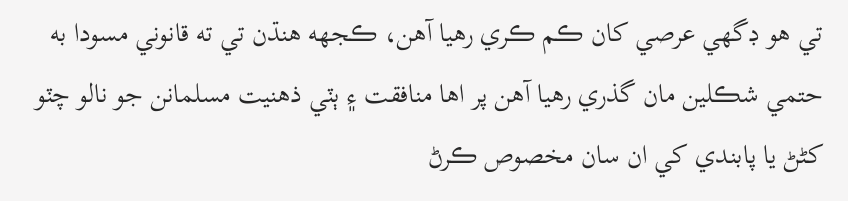تي هو ڊگهي عرصي کان ڪم ڪري رهيا آهن، ڪجهه هنڌن تي ته قانوني مسودا به حتمي شڪلين مان گذري رهيا آهن پر اها منافقت ۽ ٻٽي ذهنيت مسلمانن جو نالو چٽو کڻڻ يا پابندي کي ان سان مخصوص ڪرڻ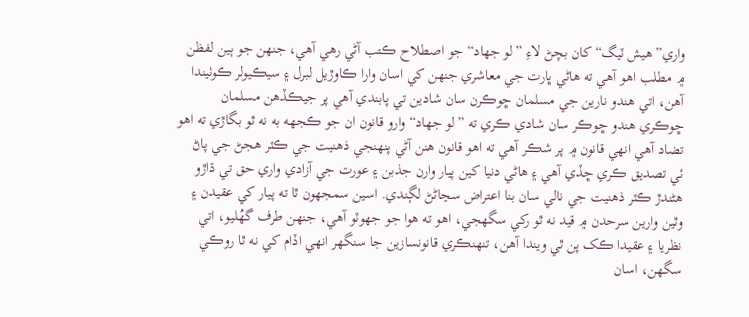واري”هيش ٽيگ“ کان بچڻ لاءِ ”لو جهاد“ جو اصطلاح ڪتب آڻي رهي آهي، جنهن جو ٻين لفظن ۾ مطلب اهو آهي ته هاڻي ڀارت جي معاشري جنهن کي اسان وارا ڪاوڙيل لبرل ۽ سيڪيولر ڪوٺيندا آهن، اتي هندو نارين جي مسلمان ڇوڪرن سان شادين تي پابندي آهي پر جيڪڏهن مسلمان ڇوڪري هندو ڇوڪر سان شادي ڪري ته ”لو جهاد“ وارو قانون ان جو ڪجهه به نه ٿو بگاڙي ته اهو تضاد آهي انهي قانون ۾ پر شڪر آهي ته اهو قانون هنن آڻي پنهنجي ذهنيت جي ڪٽر هجڻ جي پاڻ ئي تصديق ڪري ڇڏي آهي ۽ هاڻي دنيا کين پيار وارن جذبن ۽ عورت جي آزادي واري حق تي ڌاڙو هڻندڙ ڪٽر ذهنيت جي نالي سان بنا اعتراض سڃاڻڻ لڳندي. اسين سمجهون ٿا ته پيار کي عقيدن ۽ وٿين وارين سرحدن ۾ قيد نه ٿو رکي سگهجي، اهو ته هوا جو جهوٽو آهي، جنهن طرف گهُليو، اتي نظريا ۽ عقيدا ڪک پن ٿي ويندا آهن، تنهنڪري قانونسازين جا سنگهر انهي اڏام کي نه ٿا روڪي سگهن، اسان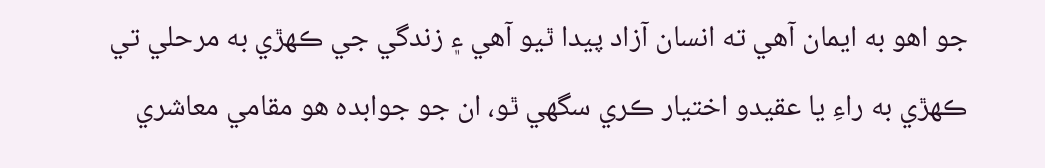جو اهو به ايمان آهي ته انسان آزاد پيدا ٿيو آهي ۽ زندگي جي ڪهڙي به مرحلي تي ڪهڙي به راءِ يا عقيدو اختيار ڪري سگهي ٿو، ان جو جوابده هو مقامي معاشري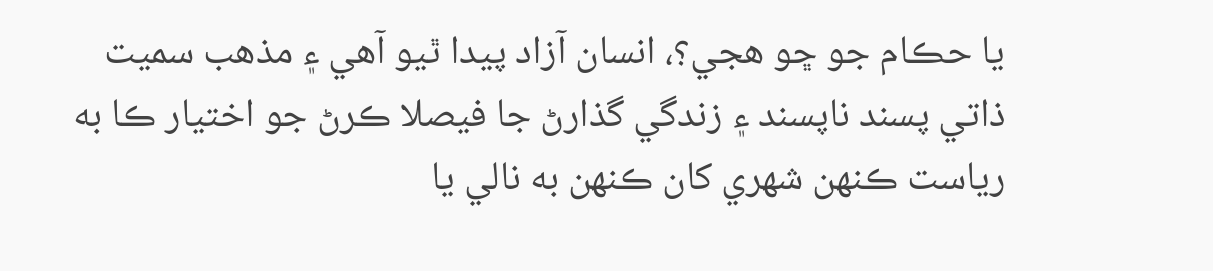يا حڪام جو ڇو هجي؟، انسان آزاد پيدا ٿيو آهي ۽ مذهب سميت ذاتي پسند ناپسند ۽ زندگي گذارڻ جا فيصلا ڪرڻ جو اختيار ڪا به رياست ڪنهن شهري کان ڪنهن به نالي يا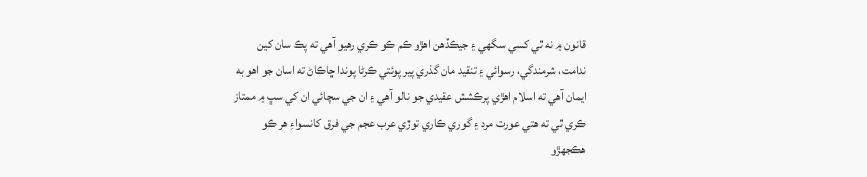قانون ۾ نه ٿي کسي سگهي ۽ جيڪڏهن اهڙو ڪم ڪو ڪري رهيو آهي ته پڪ سان کين ندامت، شرمندگي، رسوائي ۽ تنقيد مان گذري پير پوئتي ڪرڻا پوندا ڇاڪاڻ ته اسان جو اهو به ايمان آهي ته اسلام اهڙي پرڪشش عقيدي جو نالو آهي ۽ ان جي سچائي ان کي سڀ ۾ ممتاز ڪري ٿي ته هتي عورت مرد ۽ گوري ڪاري توڙي عرب عجم جي فرق کانسواءِ هر ڪو هڪجهڙو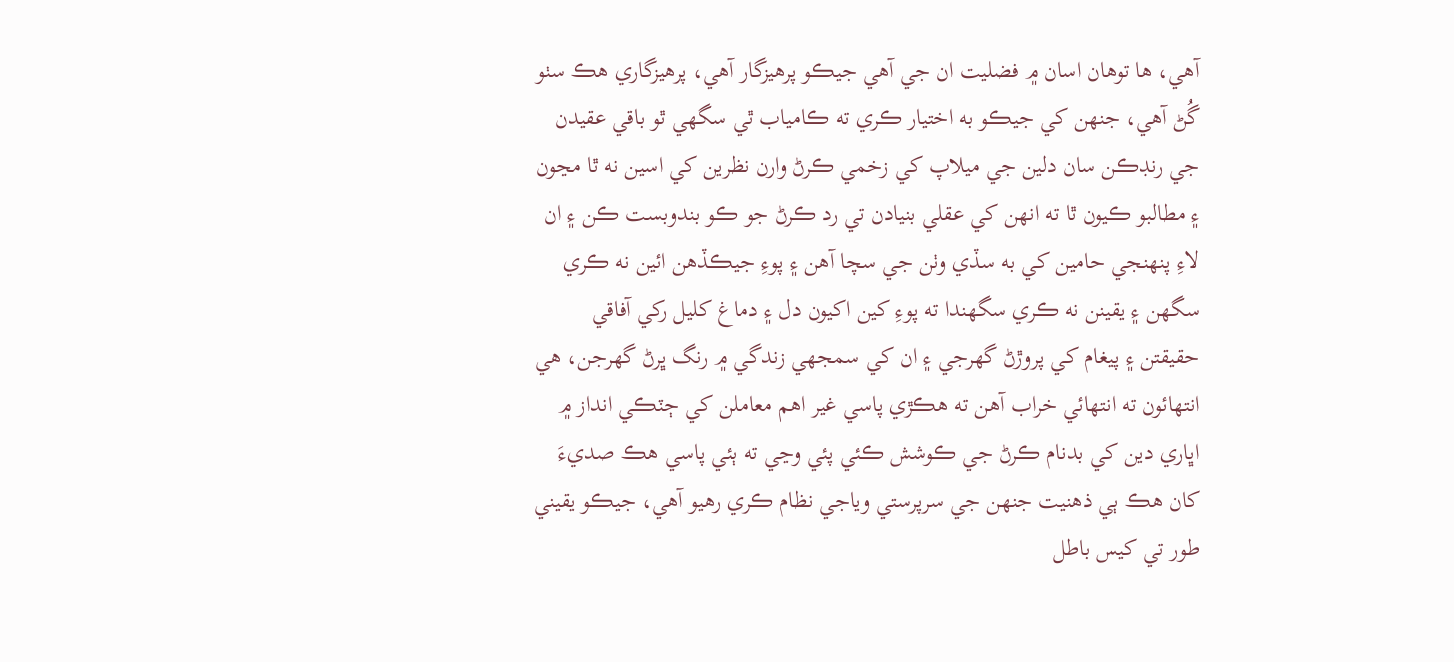آهي، ها توهان اسان ۾ فضليت ان جي آهي جيڪو پرهيزگار آهي، پرهيزگاري هڪ سٺو گُڻ آهي، جنهن کي جيڪو به اختيار ڪري ته ڪامياب ٿي سگهي ٿو باقي عقيدن جي رنڊڪن سان دلين جي ميلاپ کي زخمي ڪرڻ وارن نظرين کي اسين نه ٿا مڃون ۽ مطالبو ڪيون ٿا ته انهن کي عقلي بنيادن تي رد ڪرڻ جو ڪو بندوبست ڪن ۽ ان لاءِ پنهنجي حامين کي به سڏي وٺن جي سچا آهن ۽ پوءِ جيڪڏهن ائين نه ڪري سگهن ۽ يقينن نه ڪري سگهندا ته پوءِ کين اکيون دل ۽ دماغ کليل رکي آفاقي حقيقتن ۽ پيغام کي پروڙڻ گهرجي ۽ ان کي سمجهي زندگي ۾ رنگ ڀرڻ گهرجن، هي انتهائون ته انتهائي خراب آهن ته هڪڙي پاسي غير اهم معاملن کي ڄٽڪي انداز ۾ اڀاري دين کي بدنام ڪرڻ جي ڪوشش ڪئي پئي وڃي ته ٻئي پاسي هڪ صديءَ کان هڪ ٻي ذهنيت جنهن جي سرپرستي وياجي نظام ڪري رهيو آهي، جيڪو يقيني طور تي کيس باطل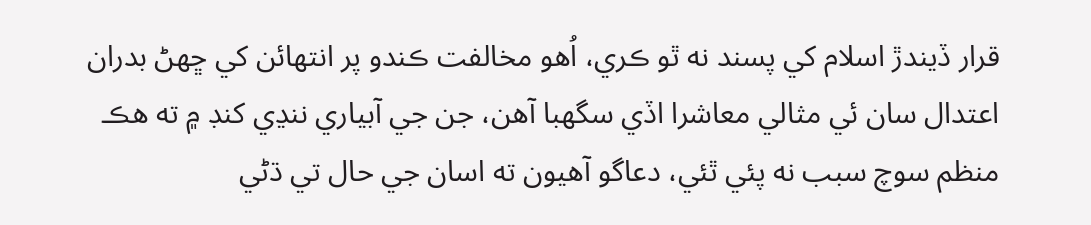قرار ڏيندڙ اسلام کي پسند نه ٿو ڪري، اُهو مخالفت ڪندو پر انتهائن کي ڇهڻ بدران اعتدال سان ئي مثالي معاشرا اڏي سگهبا آهن، جن جي آبياري ننڍي کنڊ ۾ ته هڪ منظم سوچ سبب نه پئي ٿئي، دعاگو آهيون ته اسان جي حال تي ڌڻي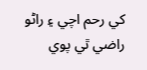کي رحم اچي ۽ راڻو راضي ٿي پوي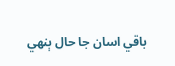باقي اسان جا حال ٻنهي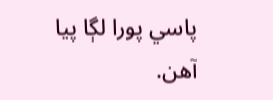پاسي پورا لڳا پيا آهن.